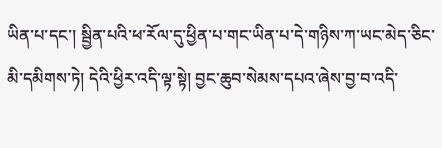ཡིན་པ་དང་། སྦྱིན་པའི་ཕ་རོལ་དུ་ཕྱིན་པ་གང་ཡིན་པ་དེ་གཉིས་ཀ་ཡང་མེད་ཅིང་མི་དམིགས་ཏེ། དེའི་ཕྱིར་འདི་ལྟ་སྟེ། བྱང་ཆུབ་སེམས་དཔའ་ཞེས་བྱ་བ་འདི་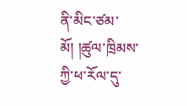ནི་མིང་ཙམ་མོ། །ཚུལ་ཁྲིམས་ཀྱི་ཕ་རོལ་དུ་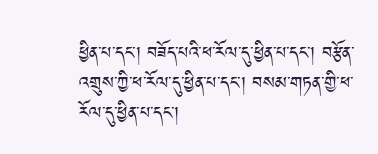ཕྱིན་པ་དང་། བཟོད་པའི་ཕ་རོལ་དུ་ཕྱིན་པ་དང་། བརྩོན་འགྲུས་ཀྱི་ཕ་རོལ་དུ་ཕྱིན་པ་དང་། བསམ་གཏན་གྱི་ཕ་རོལ་དུ་ཕྱིན་པ་དང་།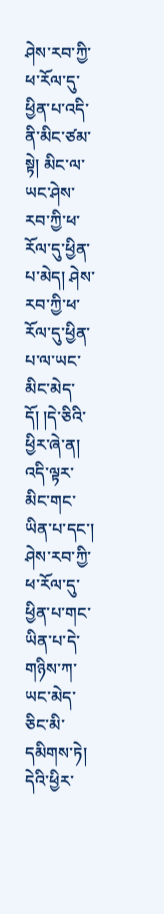ཤེས་རབ་ཀྱི་ཕ་རོལ་དུ་ཕྱིན་པ་འདི་ནི་མིང་ཙམ་སྟེ། མིང་ལ་ཡང་ཤེས་རབ་ཀྱི་ཕ་རོལ་དུ་ཕྱིན་པ་མེད། ཤེས་རབ་ཀྱི་ཕ་རོལ་དུ་ཕྱིན་པ་ལ་ཡང་མིང་མེད་དོ། །དེ་ཅིའི་ཕྱིར་ཞེ་ན། འདི་ལྟར་མིང་གང་ཡིན་པ་དང་། ཤེས་རབ་ཀྱི་ཕ་རོལ་དུ་ཕྱིན་པ་གང་ཡིན་པ་དེ་གཉིས་ཀ་ཡང་མེད་ཅིང་མི་དམིགས་ཏེ། དེའི་ཕྱིར་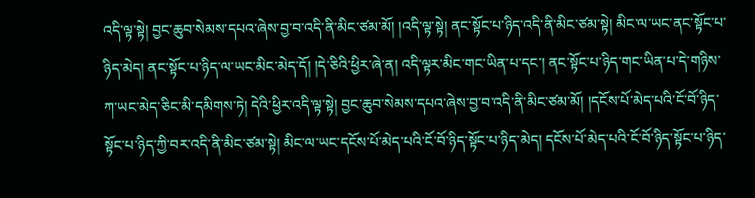འདི་ལྟ་སྟེ། བྱང་ཆུབ་སེམས་དཔའ་ཞེས་བྱ་བ་འདི་ནི་མིང་ཙམ་མོ། །འདི་ལྟ་སྟེ། ནང་སྟོང་པ་ཉིད་འདི་ནི་མིང་ཙམ་སྟེ། མིང་ལ་ཡང་ནང་སྟོང་པ་ཉིད་མེད། ནང་སྟོང་པ་ཉིད་ལ་ཡང་མིང་མེད་དོ། །དེ་ཅིའི་ཕྱིར་ཞེ་ན། འདི་ལྟར་མིང་གང་ཡིན་པ་དང་། ནང་སྟོང་པ་ཉིད་གང་ཡིན་པ་དེ་གཉིས་ཀ་ཡང་མེད་ཅིང་མི་དམིགས་ཏེ། དེའི་ཕྱིར་འདི་ལྟ་སྟེ། བྱང་ཆུབ་སེམས་དཔའ་ཞེས་བྱ་བ་འདི་ནི་མིང་ཙམ་མོ། །དངོས་པོ་མེད་པའི་ངོ་བོ་ཉིད་སྟོང་པ་ཉིད་ཀྱི་བར་འདི་ནི་མིང་ཙམ་སྟེ། མིང་ལ་ཡང་དངོས་པོ་མེད་པའི་ངོ་བོ་ཉིད་སྟོང་པ་ཉིད་མེད། དངོས་པོ་མེད་པའི་ངོ་བོ་ཉིད་སྟོང་པ་ཉིད་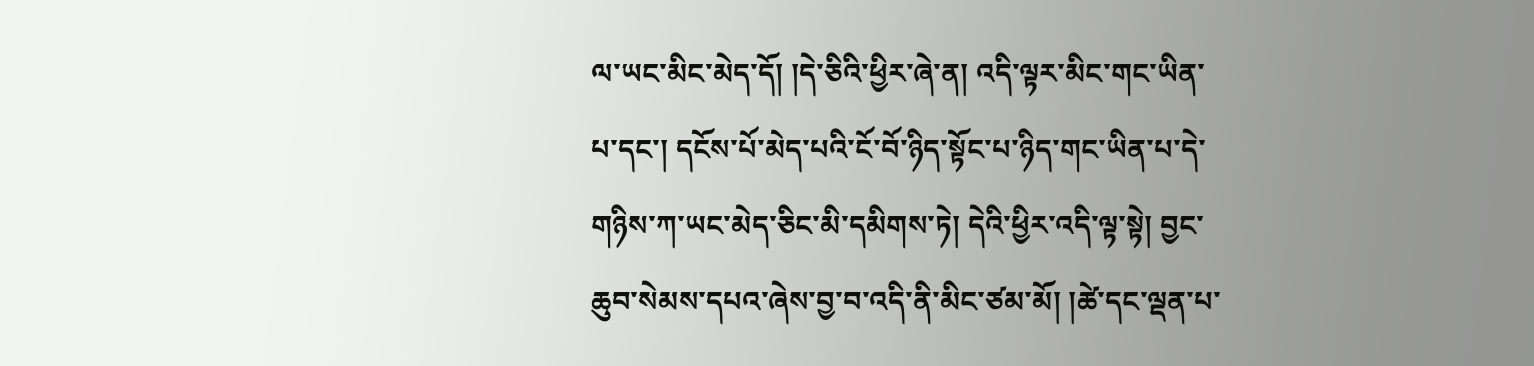ལ་ཡང་མིང་མེད་དོ། །དེ་ཅིའི་ཕྱིར་ཞེ་ན། འདི་ལྟར་མིང་གང་ཡིན་པ་དང་། དངོས་པོ་མེད་པའི་ངོ་བོ་ཉིད་སྟོང་པ་ཉིད་གང་ཡིན་པ་དེ་གཉིས་ཀ་ཡང་མེད་ཅིང་མི་དམིགས་ཏེ། དེའི་ཕྱིར་འདི་ལྟ་སྟེ། བྱང་ཆུབ་སེམས་དཔའ་ཞེས་བྱ་བ་འདི་ནི་མིང་ཙམ་མོ། །ཚེ་དང་ལྡན་པ་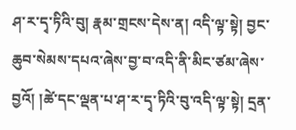ཤ་ར་དྭ་ཏིའི་བུ། རྣམ་གྲངས་དེས་ན། འདི་ལྟ་སྟེ། བྱང་ཆུབ་སེམས་དཔའ་ཞེས་བྱ་བ་འདི་ནི་མིང་ཙམ་ཞེས་བྱའོ། །ཚེ་དང་ལྡན་པ་ཤ་ར་དྭ་ཏིའི་བུ་འདི་ལྟ་སྟེ། དྲན་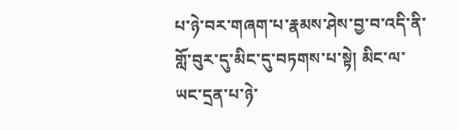པ་ཉེ་བར་གཞག་པ་རྣམས་ཤེས་བྱ་བ་འདི་ནི་གློ་བུར་དུ་མིང་དུ་བཏགས་པ་སྟེ། མིང་ལ་ཡང་དྲན་པ་ཉེ་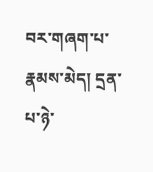བར་གཞག་པ་རྣམས་མེད། དྲན་པ་ཉེ་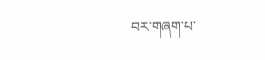བར་གཞག་པ་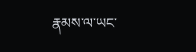རྣམས་ལ་ཡང་